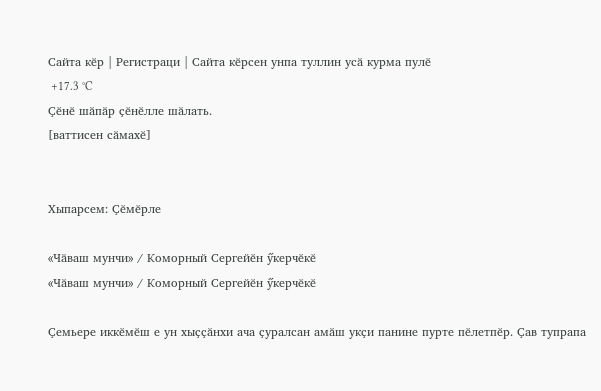Сайта кӗр | Регистраци | Сайта кӗрсен унпа туллин усӑ курма пулӗ
 +17.3 °C
Ҫӗнӗ шӑпӑр ҫӗнӗлле шӑлать.
[ваттисен сӑмахӗ]


Хыпарсем: Ҫӗмӗрле

«Чӑваш мунчи» / Коморный Сергейӗн ӳкерчӗкӗ
«Чӑваш мунчи» / Коморный Сергейӗн ӳкерчӗкӗ

Ҫемьере иккӗмӗш е ун хыҫҫӑнхи ача ҫуралсан амӑш укҫи панине пурте пӗлетпӗр. Ҫав тупрапа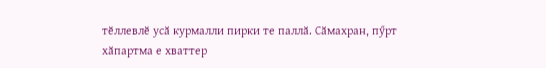тӗллевлӗ усӑ курмалли пирки те паллӑ. Сӑмахран, пӳрт хӑпартма е хваттер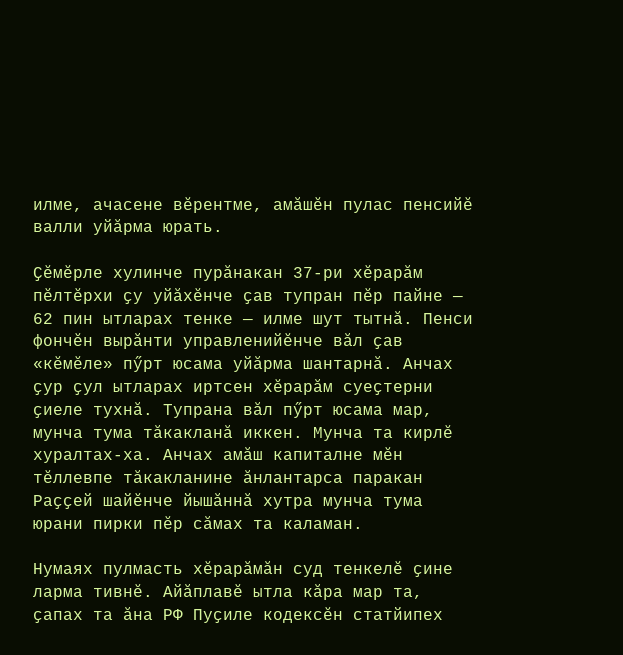илме, ачасене вӗрентме, амӑшӗн пулас пенсийӗ валли уйӑрма юрать.

Ҫӗмӗрле хулинче пурӑнакан 37-ри хӗрарӑм пӗлтӗрхи ҫу уйӑхӗнче ҫав тупран пӗр пайне — 62 пин ытларах тенке — илме шут тытнӑ. Пенси фончӗн вырӑнти управленийӗнче вӑл ҫав «кӗмӗле» пӳрт юсама уйӑрма шантарнӑ. Анчах ҫур ҫул ытларах иртсен хӗрарӑм суеҫтерни ҫиеле тухнӑ. Тупрана вӑл пӳрт юсама мар, мунча тума тӑкакланӑ иккен. Мунча та кирлӗ хуралтах-ха. Анчах амӑш капиталне мӗн тӗллевпе тӑкакланине ӑнлантарса паракан Раҫҫей шайӗнче йышӑннӑ хутра мунча тума юрани пирки пӗр сӑмах та каламан.

Нумаях пулмасть хӗрарӑмӑн суд тенкелӗ ҫине ларма тивнӗ. Айӑплавӗ ытла кӑра мар та, ҫапах та ӑна РФ Пуҫиле кодексӗн статйипех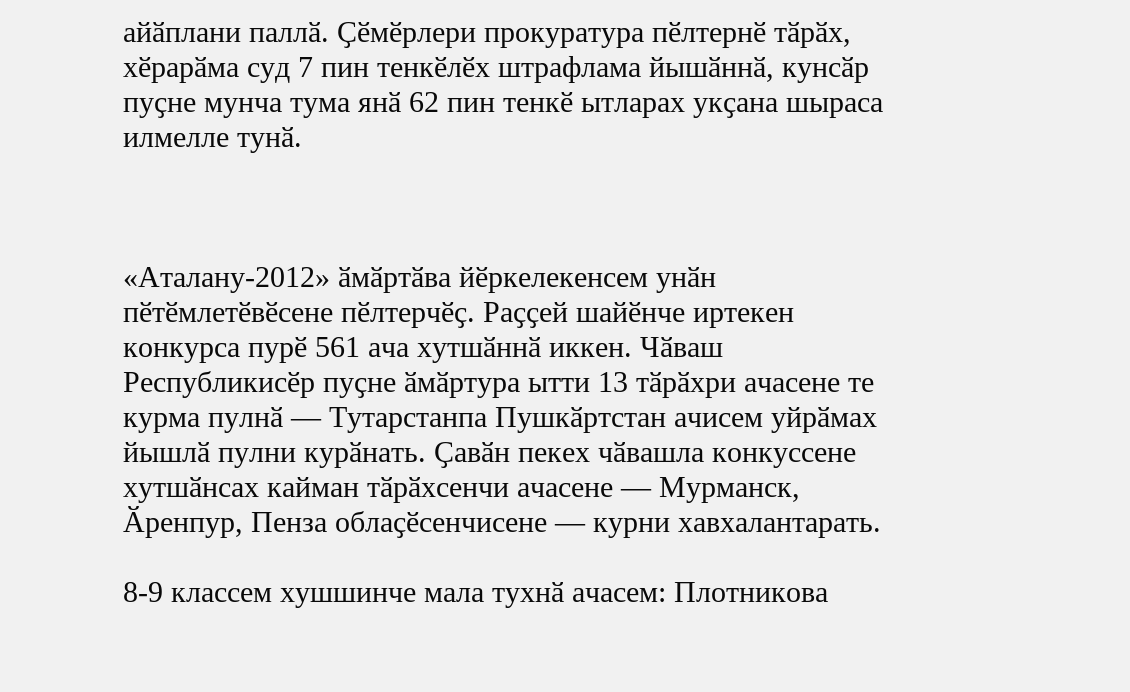айӑплани паллӑ. Ҫӗмӗрлери прокуратура пӗлтернӗ тӑрӑх, хӗрарӑма суд 7 пин тенкӗлӗх штрафлама йышӑннӑ, кунсӑр пуҫне мунча тума янӑ 62 пин тенкӗ ытларах укҫана шыраса илмелле тунӑ.



«Аталану-2012» ӑмӑртӑва йӗркелекенсем унӑн пӗтӗмлетӗвӗсене пӗлтерчӗҫ. Раҫҫей шайӗнче иртекен конкурса пурӗ 561 ача хутшӑннӑ иккен. Чӑваш Республикисӗр пуҫне ӑмӑртура ытти 13 тӑрӑхри ачасене те курма пулнӑ — Тутарстанпа Пушкӑртстан ачисем уйрӑмах йышлӑ пулни курӑнать. Ҫавӑн пекех чӑвашла конкуссене хутшӑнсах кайман тӑрӑхсенчи ачасене — Мурманск, Ӑренпур, Пенза облаҫӗсенчисене — курни хавхалантарать.

8-9 классем хушшинче мала тухнӑ ачасем: Плотникова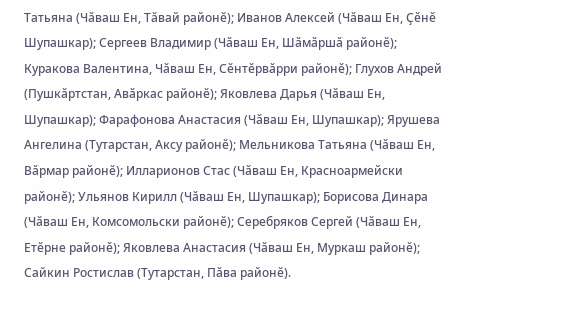Татьяна (Чӑваш Ен, Тӑвай районӗ); Иванов Алексей (Чӑваш Ен, Ҫӗнӗ Шупашкар); Сергеев Владимир (Чӑваш Ен, Шӑмӑршӑ районӗ); Куракова Валентина, Чӑваш Ен, Сӗнтӗрвӑрри районӗ); Глухов Андрей (Пушкӑртстан, Авӑркас районӗ); Яковлева Дарья (Чӑваш Ен, Шупашкар); Фарафонова Анастасия (Чӑваш Ен, Шупашкар); Ярушева Ангелина (Тутарстан, Аксу районӗ); Мельникова Татьяна (Чӑваш Ен, Вӑрмар районӗ); Илларионов Стас (Чӑваш Ен, Красноармейски районӗ); Ульянов Кирилл (Чӑваш Ен, Шупашкар); Борисова Динара (Чӑваш Ен, Комсомольски районӗ); Серебряков Сергей (Чӑваш Ен, Етӗрне районӗ); Яковлева Анастасия (Чӑваш Ен, Муркаш районӗ); Сайкин Ростислав (Тутарстан, Пӑва районӗ).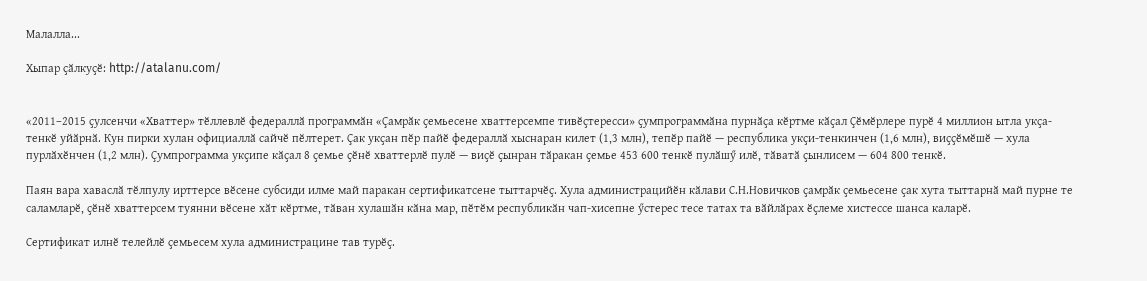Малалла...

Хыпар ҫӑлкуҫӗ: http://atalanu.com/


«2011–2015 ҫулсенчи «Хваттер» тӗллевлӗ федераллӑ программӑн «Ҫамрӑк ҫемьесене хваттерсемпе тивӗҫтересси» ҫумпрограммӑна пурнӑҫа кӗртме кӑҫал Ҫӗмӗрлере пурӗ 4 миллион ытла укҫа-тенкӗ уйӑрнӑ. Кун пирки хулан официаллӑ сайчӗ пӗлтерет. Ҫак укҫан пӗр пайӗ федераллӑ хыснаран килет (1,3 млн), тепӗр пайӗ — республика укҫи-тенкинчен (1,6 млн), виҫҫӗмӗшӗ — хула пурлӑхӗнчен (1,2 млн). Ҫумпрограмма укҫипе кӑҫал 8 ҫемье ҫӗнӗ хваттерлӗ пулӗ — виҫӗ ҫынран тӑракан ҫемье 453 600 тенкӗ пулӑшӳ илӗ, тӑватӑ ҫынлисем — 604 800 тенкӗ.

Паян вара хаваслӑ тӗлпулу ирттерсе вӗсене субсиди илме май паракан сертификатсене тыттарчӗҫ. Хула администрацийӗн кӑлави С.Н.Новичков ҫамрӑк ҫемьесене ҫак хута тыттарнӑ май пурне те саламларӗ, ҫӗнӗ хваттерсем туянни вӗсене хӑт кӗртме, тӑван хулашӑн кӑна мар, пӗтӗм республикӑн чап-хисепне ӳстерес тесе татах та вӑйлӑрах ӗҫлеме хистессе шанса каларӗ.

Сертификат илнӗ телейлӗ ҫемьесем хула администрацине тав турӗҫ.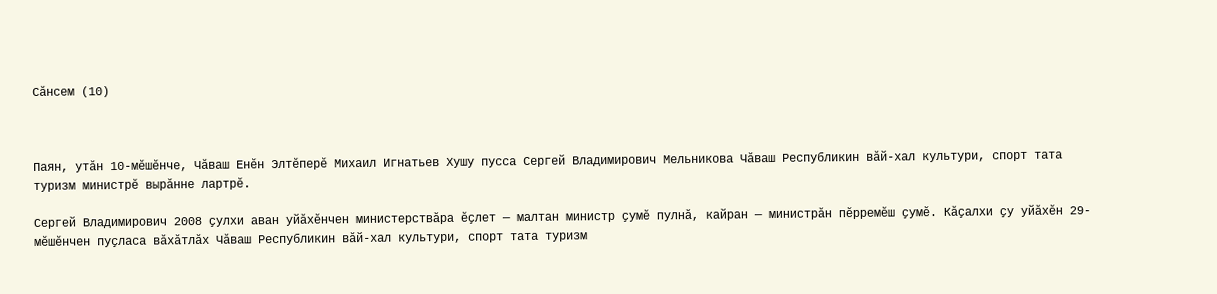Cӑнсем (10)



Паян, утӑн 10-мӗшӗнче, Чӑваш Енӗн Элтӗперӗ Михаил Игнатьев Хушу пусса Сергей Владимирович Мельникова Чӑваш Республикин вӑй-хал культури, спорт тата туризм министрӗ вырӑнне лартрӗ.

Сергей Владимирович 2008 ҫулхи аван уйӑхӗнчен министерствӑра ӗҫлет — малтан министр ҫумӗ пулнӑ, кайран — министрӑн пӗрремӗш ҫумӗ. Кӑҫалхи ҫу уйӑхӗн 29-мӗшӗнчен пуҫласа вӑхӑтлӑх Чӑваш Республикин вӑй-хал культури, спорт тата туризм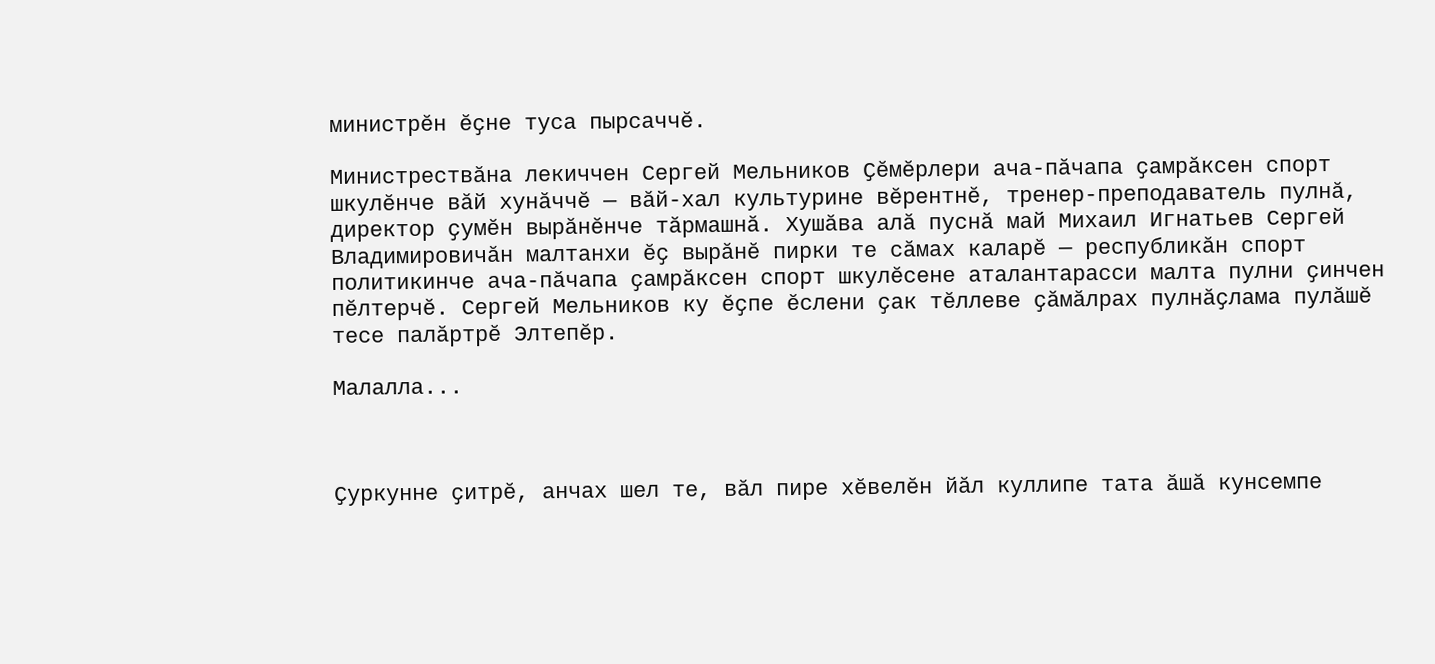министрӗн ӗҫне туса пырсаччӗ.

Министрествӑна лекиччен Сергей Мельников Ҫӗмӗрлери ача-пӑчапа ҫамрӑксен спорт шкулӗнче вӑй хунӑччӗ — вӑй-хал культурине вӗрентнӗ, тренер-преподаватель пулнӑ, директор ҫумӗн вырӑнӗнче тӑрмашнӑ. Хушӑва алӑ пуснӑ май Михаил Игнатьев Сергей Владимировичӑн малтанхи ӗҫ вырӑнӗ пирки те сӑмах каларӗ — республикӑн спорт политикинче ача-пӑчапа ҫамрӑксен спорт шкулӗсене аталантарасси малта пулни ҫинчен пӗлтерчӗ. Сергей Мельников ку ӗҫпе ӗслени ҫак тӗллеве ҫӑмӑлрах пулнӑҫлама пулӑшӗ тесе палӑртрӗ Элтепӗр.

Малалла...



Ҫуркунне ҫитрӗ, анчах шел те, вӑл пире хӗвелӗн йӑл куллипе тата ӑшӑ кунсемпе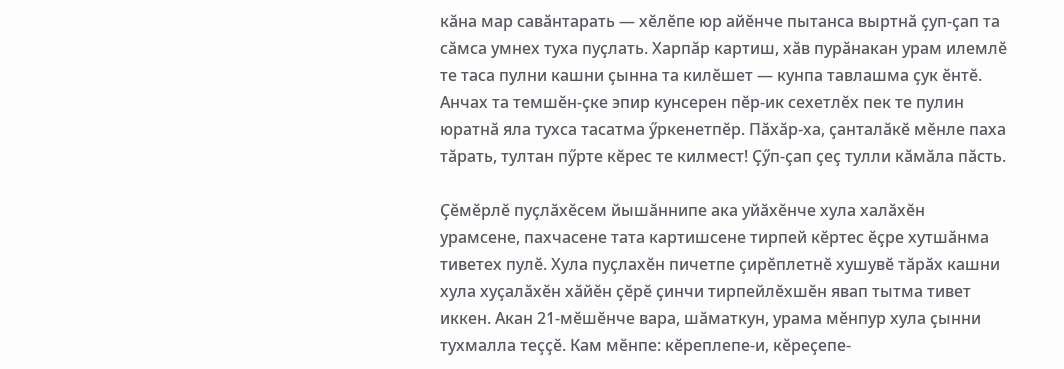кӑна мар савӑнтарать — хӗлӗпе юр айӗнче пытанса выртнӑ ҫуп-ҫап та сӑмса умнех туха пуҫлать. Харпӑр картиш, хӑв пурӑнакан урам илемлӗ те таса пулни кашни ҫынна та килӗшет — кунпа тавлашма ҫук ӗнтӗ. Анчах та темшӗн-ҫке эпир кунсерен пӗр-ик сехетлӗх пек те пулин юратнӑ яла тухса тасатма ӳркенетпӗр. Пӑхӑр-ха, ҫанталӑкӗ мӗнле паха тӑрать, тултан пӳрте кӗрес те килмест! Ҫӳп-ҫап ҫеҫ тулли кӑмӑла пӑсть.

Ҫӗмӗрлӗ пуҫлӑхӗсем йышӑннипе ака уйӑхӗнче хула халӑхӗн урамсене, пахчасене тата картишсене тирпей кӗртес ӗҫре хутшӑнма тиветех пулӗ. Хула пуҫлахӗн пичетпе ҫирӗплетнӗ хушувӗ тӑрӑх кашни хула хуҫалӑхӗн хӑйӗн ҫӗрӗ ҫинчи тирпейлӗхшӗн явап тытма тивет иккен. Акан 21-мӗшӗнче вара, шӑматкун, урама мӗнпур хула ҫынни тухмалла теҫҫӗ. Кам мӗнпе: кӗреплепе-и, кӗреҫепе-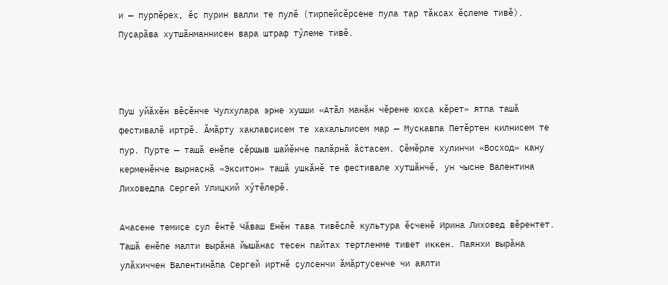и — пурпӗрех, ӗҫ пурин валли те пулӗ (тирпейсӗрсене пула тар тӑксах ӗҫлеме тивӗ). Пуҫарӑва хутшӑнманнисен вара штраф тӳлеме тивӗ.



Пуш уйӑхӗн вӗҫӗнче Чулхулара эрне хушши «Атӑл манӑн чӗрене юхса кӗрет» ятпа ташӑ фестивалӗ иртрӗ. Ӑмӑрту хаклавҫисем те хахальлисем мар — Мускавпа Петӗртен килнисем те пур. Пурте — ташӑ енӗпе ҫӗршыв шайӗнче палӑрнӑ ӑстасем. Ҫӗмӗрле хулинчи «Восход» кану керменӗнче вырнаҫнӑ «Экситон» ташӑ ушкӑнӗ те фестивале хутшӑнчӗ, ун чысне Валентина Лиховедпа Сергей Улицкий хӳтӗлерӗ.

Ачасене темиҫе ҫул ӗнтӗ Чӑваш Енӗн тава тивӗҫлӗ культура ӗҫченӗ Ирина Лиховед вӗрентет. Ташӑ енӗпе малти вырӑна йышӑнас тесен пайтах тертленме тивет иккен. Паянхи вырӑна улӑхиччен Валентинӑпа Сергей иртнӗ ҫулсенчи ӑмӑртусенче чи аялти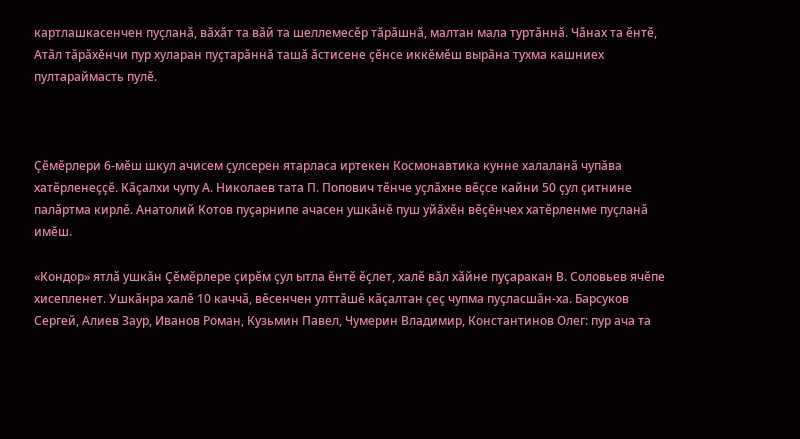картлашкасенчен пуҫланӑ, вӑхӑт та вӑй та шеллемесӗр тӑрӑшнӑ, малтан мала туртӑннӑ. Чӑнах та ӗнтӗ, Атӑл тӑрӑхӗнчи пур хуларан пуҫтарӑннӑ ташӑ ӑстисене ҫӗнсе иккӗмӗш вырӑна тухма кашниех пултараймасть пулӗ.



Ҫӗмӗрлери 6-мӗш шкул ачисем ҫулсерен ятарласа иртекен Космонавтика кунне халаланӑ чупӑва хатӗрленеҫҫӗ. Кӑҫалхи чупу А. Николаев тата П. Попович тӗнче уҫлӑхне вӗҫсе кайни 50 ҫул ҫитнине палӑртма кирлӗ. Анатолий Котов пуҫарнипе ачасен ушкӑнӗ пуш уйӑхӗн вӗҫӗнчех хатӗрленме пуҫланӑ имӗш.

«Кондор» ятлӑ ушкӑн Ҫӗмӗрлере ҫирӗм ҫул ытла ӗнтӗ ӗҫлет, халӗ вӑл хӑйне пуҫаракан В. Соловьев ячӗпе хисепленет. Ушкӑнра халӗ 10 каччӑ, вӗсенчен улттӑшӗ кӑҫалтан ҫеҫ чупма пуҫласшӑн-ха. Барсуков Сергей, Алиев Заур, Иванов Роман, Кузьмин Павел, Чумерин Владимир, Константинов Олег: пур ача та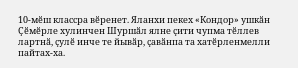10-мӗш классра вӗренет. Яланхи пекех «Кондор» ушкӑн Ҫӗмӗрле хулинчен Шуршӑл ялне ҫити чупма тӗллев лартнӑ, ҫулӗ инче те йывӑр, ҫавӑнпа та хатӗрленмелли пайтах-ха.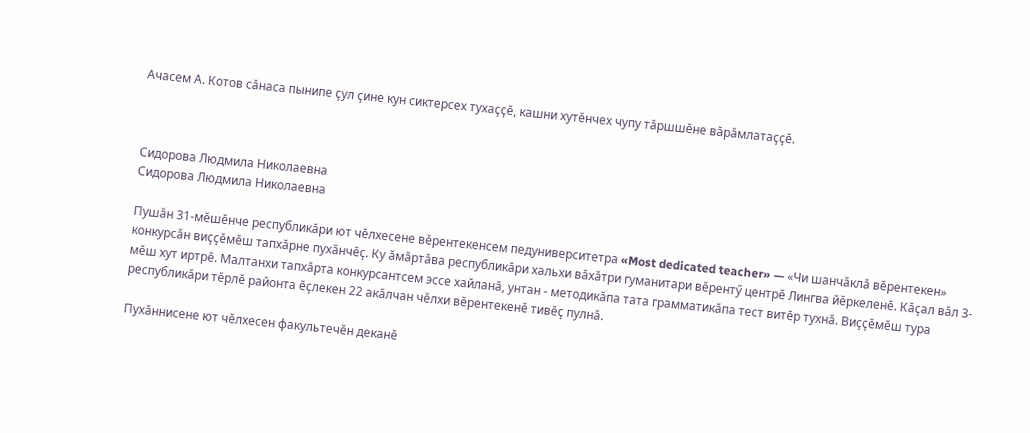Ачасем А. Котов сӑнаса пынипе ҫул ҫине кун сиктерсех тухаҫҫӗ, кашни хутӗнчех чупу тӑршшӗне вӑрӑмлатаҫҫӗ.



Сидорова Людмила Николаевна
Сидорова Людмила Николаевна

Пушӑн 31-мӗшӗнче республикӑри ют чӗлхесене вӗрентекенсем педуниверситетра «Most dedicated teacher» — «Чи шанчӑклӑ вӗрентекен» конкурсӑн виҫҫӗмӗш тапхӑрне пухӑнчӗҫ. Ку ӑмӑртӑва республикӑри хальхи вӑхӑтри гуманитари вӗрентӳ центрӗ Лингва йӗркеленӗ. Кӑҫал вӑл 3-мӗш хут иртрӗ. Малтанхи тапхӑрта конкурсантсем эссе хайланӑ, унтан - методикӑпа тата грамматикӑпа тест витӗр тухнӑ. Виҫҫӗмӗш тура республикӑри тӗрлӗ районта ӗҫлекен 22 акӑлчан чӗлхи вӗрентекенӗ тивӗҫ пулнӑ.

Пухӑннисене ют чӗлхесен факультечӗн деканӗ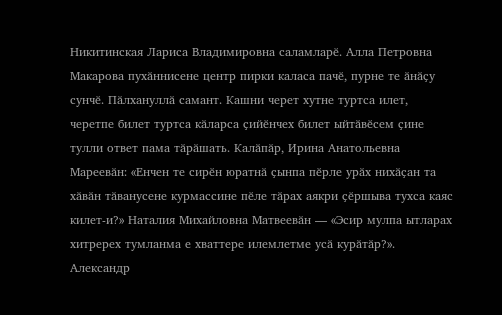Никитинская Лариса Владимировна саламларӗ. Алла Петровна Макарова пухӑннисене центр пирки каласа пачӗ, пурне те ӑнӑҫу сунчӗ. Пӑлхануллӑ самант. Кашни черет хутне туртса илет, черетпе билет туртса кӑларса ҫийӗнчех билет ыйтӑвӗсем ҫине тулли ответ пама тӑрӑшать. Калӑпӑр, Ирина Анатольевна Мареевӑн: «Енчен те сирӗн юратнӑ ҫынпа пӗрле урӑх нихӑҫан та хӑвӑн тӑванусене курмассине пӗле тӑрах аякри ҫӗршыва тухса каяс килет-и?» Наталия Михайловна Матвеевӑн — «Эсир мулпа ытларах хитререх тумланма е хваттере илемлетме усӑ курӑтӑр?». Александр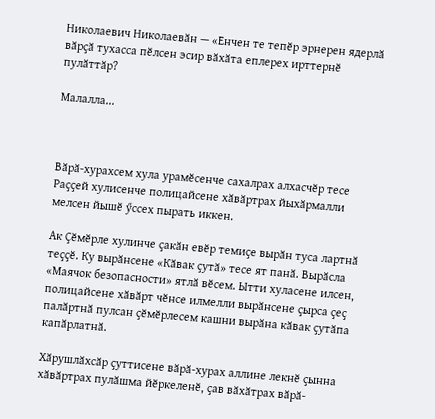Николаевич Николаевӑн — «Енчен те тепӗр эрнерен ядерлӑ вӑрҫӑ тухасса пӗлсен эсир вӑхӑта еплерех ирттернӗ пулӑттӑр?

Малалла...



Вӑрӑ-хурахсем хула урамӗсенче сахалрах алхасчӗр тесе Раҫҫей хулисенче полицайсене хӑвӑртрах йыхӑрмалли мелсен йышӗ ӳссех пырать иккен.

Ак Ҫӗмӗрле хулинче ҫакӑн евӗр темиҫе вырӑн туса лартнӑ теҫҫӗ. Ку вырӑнсене «Кӑвак ҫутӑ» тесе ят панӑ. Вырӑсла «Маячок безопасности» ятлӑ вӗсем. Ытти хуласене илсен, полицайсене хӑвӑрт чӗнсе илмелли вырӑнсене ҫырса ҫеҫ палӑртнӑ пулсан ҫӗмӗрлесем кашни вырӑна кӑвак ҫутӑпа капӑрлатнӑ.

Хӑрушлӑхсӑр ҫуттисене вӑрӑ-хурах аллине лекнӗ ҫынна хӑвӑртрах пулӑшма йӗркеленӗ, ҫав вӑхӑтрах вӑрӑ-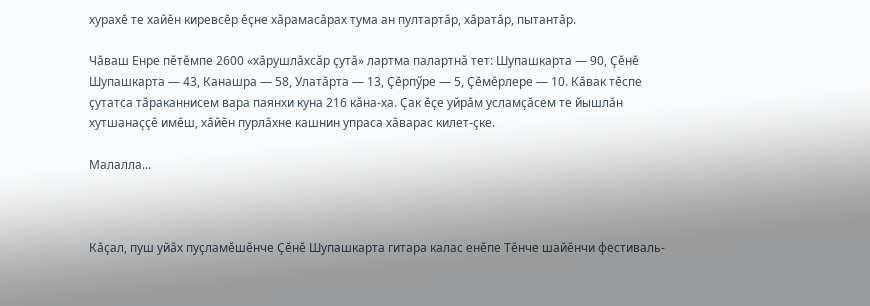хурахӗ те хайӗн киревсӗр ӗҫне хӑрамасӑрах тума ан пултартӑр, хӑратӑр, пытантӑр.

Чӑваш Енре пӗтӗмпе 2600 «хӑрушлӑхсӑр ҫутӑ» лартма палартнӑ тет: Шупашкарта — 90, Ҫӗнӗ Шупашкарта — 43, Канашра — 58, Улатӑрта — 13, Ҫӗрпӳре — 5, Ҫӗмӗрлере — 10. Кӑвак тӗспе ҫутатса тӑраканнисем вара паянхи куна 216 кӑна-ха. Ҫак ӗҫе уйрӑм усламҫӑсем те йышлӑн хутшанаҫҫӗ имӗш, хӑйӗн пурлӑхне кашнин упраса хӑварас килет-ҫке.

Малалла...



Кӑҫал, пуш уйӑх пуҫламӗшӗнче Ҫӗнӗ Шупашкарта гитара калас енӗпе Тӗнче шайӗнчи фестиваль-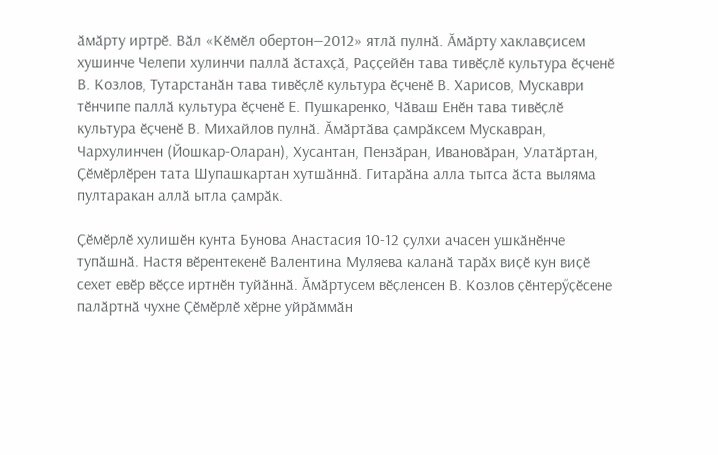ӑмӑрту иртрӗ. Вӑл «Кӗмӗл обертон—2012» ятлӑ пулнӑ. Ӑмӑрту хаклавҫисем хушинче Челепи хулинчи паллӑ ӑстахҫӑ, Раҫҫейӗн тава тивӗҫлӗ культура ӗҫченӗ В. Козлов, Тутарстанӑн тава тивӗҫлӗ культура ӗҫченӗ В. Харисов, Мускаври тӗнчипе паллӑ культура ӗҫченӗ Е. Пушкаренко, Чӑваш Енӗн тава тивӗҫлӗ культура ӗҫченӗ В. Михайлов пулнӑ. Ӑмӑртӑва ҫамрӑксем Мускавран, Чархулинчен (Йошкар-Оларан), Хусантан, Пензӑран, Ивановӑран, Улатӑртан, Ҫӗмӗрлӗрен тата Шупашкартан хутшӑннӑ. Гитарӑна алла тытса ӑста выляма пултаракан аллӑ ытла ҫамрӑк.

Ҫӗмӗрлӗ хулишӗн кунта Бунова Анастасия 10-12 ҫулхи ачасен ушкӑнӗнче тупӑшнӑ. Настя вӗрентекенӗ Валентина Муляева каланӑ тарӑх виҫӗ кун виҫӗ сехет евӗр вӗҫсе иртнӗн туйӑннӑ. Ӑмӑртусем вӗҫленсен В. Козлов ҫӗнтерӳҫӗсене палӑртнӑ чухне Ҫӗмӗрлӗ хӗрне уйрӑммӑн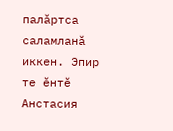палӑртса саламланӑ иккен. Эпир те ӗнтӗ Анстасия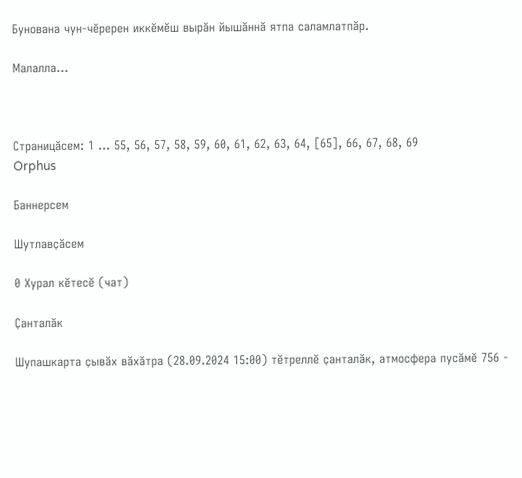Бунована чун-чӗререн иккӗмӗш вырӑн йышӑннӑ ятпа саламлатпӑр.

Малалла...



Страницӑсем: 1 ... 55, 56, 57, 58, 59, 60, 61, 62, 63, 64, [65], 66, 67, 68, 69
Orphus

Баннерсем

Шутлавҫӑсем

0 Хурал кӗтесӗ (чат)

Ҫанталӑк

Шупашкарта ҫывӑх вӑхӑтра (28.09.2024 15:00) тӗтреллӗ ҫанталӑк, атмосфера пусӑмӗ 756 -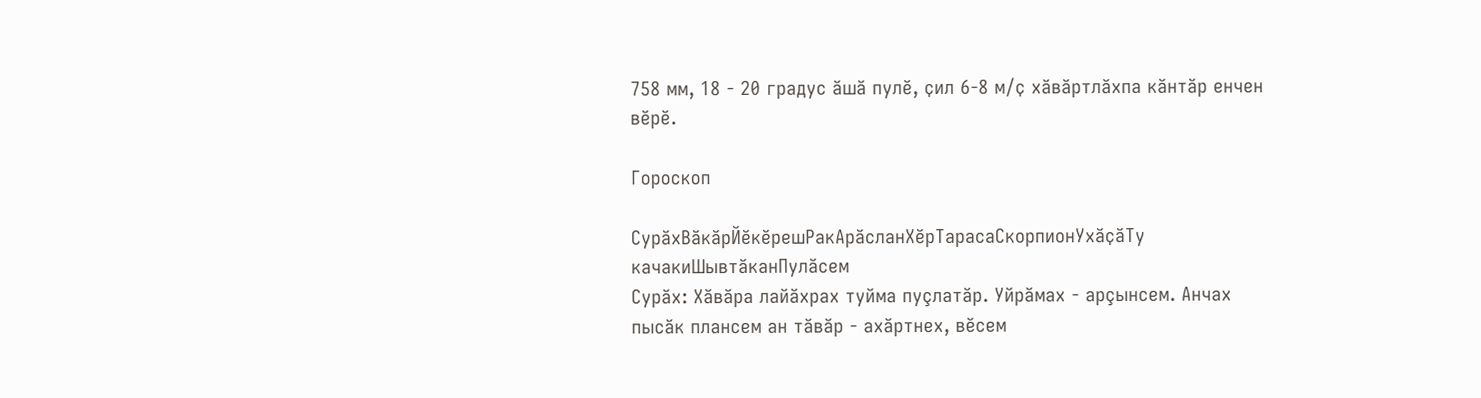758 мм, 18 - 20 градус ӑшӑ пулӗ, ҫил 6-8 м/ҫ хӑвӑртлӑхпа кӑнтӑр енчен вӗрӗ.

Гороскоп

СурӑхВӑкӑрЙӗкӗрешРакАрӑсланХӗрТарасаСкорпионУхӑҫӑТу качакиШывтӑканПулӑсем
Сурӑх: Хăвăра лайăхрах туйма пуçлатăр. Уйрăмах - арçынсем. Анчах пысăк плансем ан тăвăр - ахăртнех, вĕсем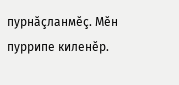пурнăçланмĕç. Мĕн пуррипе киленĕр.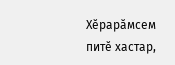Хĕрарăмсем питĕ хастар,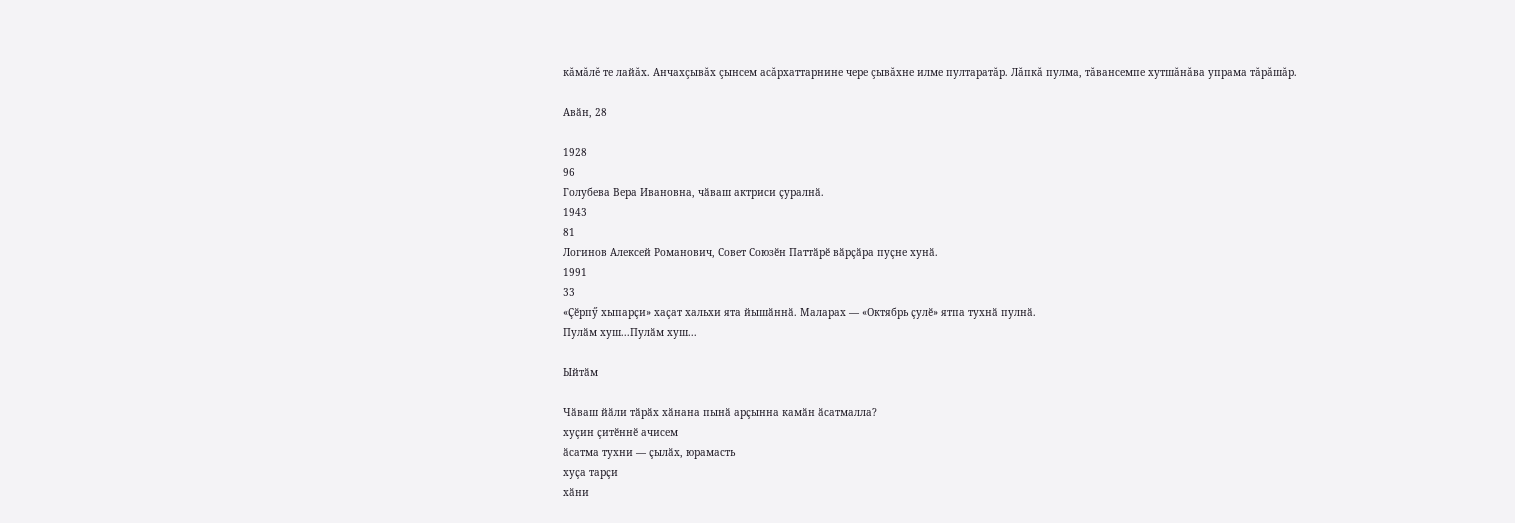кăмăлĕ те лайăх. Анчахçывăх çынсем асăрхаттарнине чере çывăхне илме пултаратăр. Лăпкă пулма, тăвансемпе хутшăнăва упрама тăрăшăр.

Авӑн, 28

1928
96
Голубева Вера Ивановна, чӑваш актриси ҫуралнӑ.
1943
81
Логинов Алексей Романович, Совет Союзӗн Паттӑрӗ вӑрҫӑра пуҫне хунӑ.
1991
33
«Ҫӗрпӳ хыпарҫи» хаҫат хальхи ята йышӑннӑ. Маларах — «Октябрь ҫулӗ» ятпа тухнӑ пулнӑ.
Пулӑм хуш...Пулӑм хуш...

Ыйтӑм

Чӑваш йӑли тӑрӑх хӑнана пынӑ арҫынна камӑн ӑсатмалла?
хуҫин ҫитӗннӗ ачисем
ӑсатма тухни — ҫылӑх, юрамасть
хуҫа тарҫи
хӑни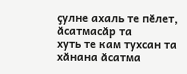ҫулне ахаль те пӗлет, ӑсатмасӑр та
хуть те кам тухсан та
хӑнана ӑсатма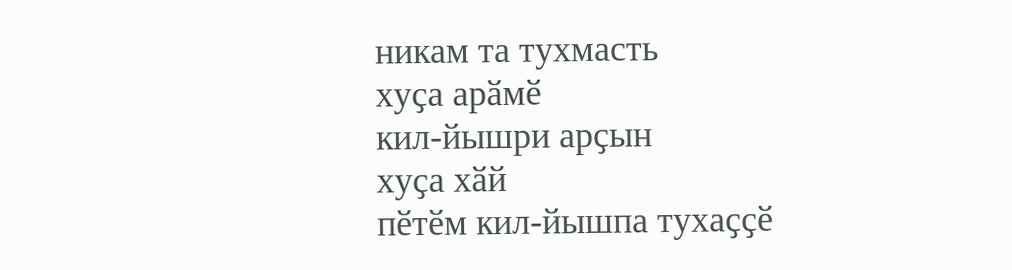никам та тухмасть
хуҫа арӑмӗ
кил-йышри арҫын
хуҫа хӑй
пӗтӗм кил-йышпа тухаҫҫӗ